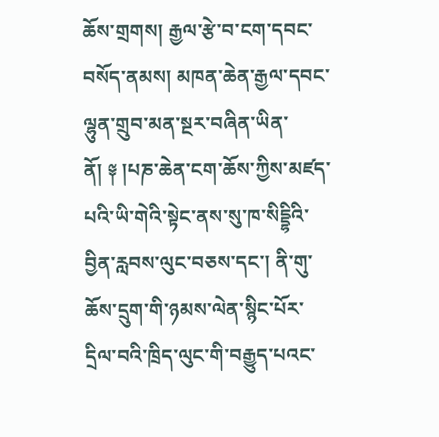ཆོས་གྲགས། རྒྱལ་རྩེ་བ་ངག་དབང་བསོད་ནམས། མཁན་ཆེན་རྒྱལ་དབང་ལྷུན་གྲུབ་མན་སྔར་བཞིན་ཡིན་ནོ། ༈ །པཎ་ཆེན་ངག་ཆོས་ཀྱིས་མཛད་པའི་ཡི་གེའི་སྟེང་ནས་སུ་ཁ་སིདྡྷིའི་བྱིན་རླབས་ལུང་བཅས་དང་། ནི་གུ་ཆོས་དྲུག་གི་ཉམས་ལེན་སྙིང་པོར་དྲིལ་བའི་ཁྲིད་ལུང་གི་བརྒྱུད་པའང་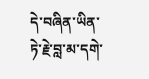དེ་བཞིན་ཡིན་ཏེ་རྗེ་བླ་མ་དགེ་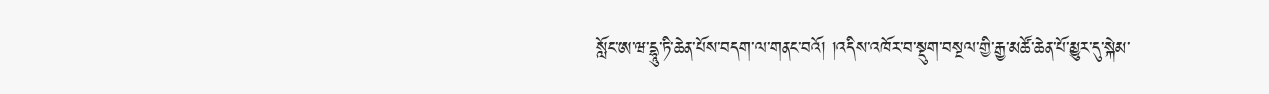སློང་ཨ་ཝ་དྷཱུ་ཏི་ཆེན་པོས་བདག་ལ་གནང་བའོ། །འདིས་འཁོར་བ་སྡུག་བསྔལ་གྱི་རྒྱ་མཚོ་ཆེན་པོ་མྱུར་དུ་སྐེམ་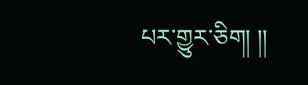པར་གྱུར་ཅིག། །།